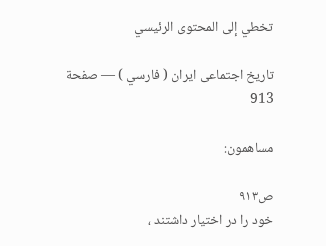تخطي إلى المحتوى الرئيسي

تاريخ اجتماعى ايران ( فارسي ) — صفحة 913

مساهمون:

ص٩١٣
خود را در اختيار داشتند ،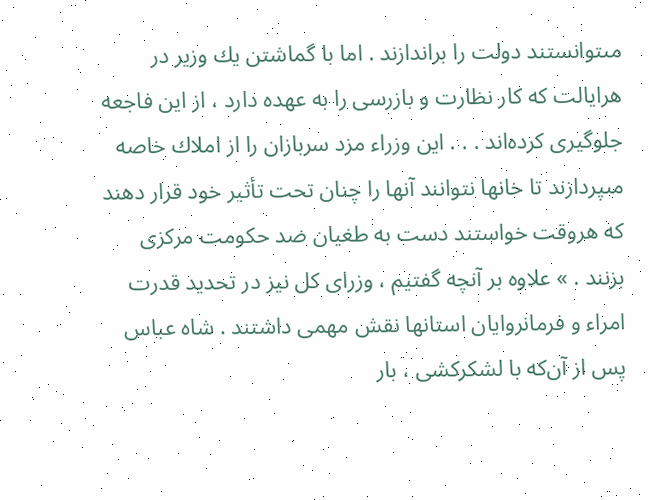مىتوانستند دولت را براندازند . اما با گماشتن يك وزير در هرايالت كه كار نظارت و بازرسى را به عهده دارد ، از اين فاجعه جلوگيرى كرده‌اند . . . اين وزراء مزد سربازان را از املاك خاصه مىپردازند تا خانها نتوانند آنها را چنان تحت تأثير خود قرار دهند كه هروقت خواستند دست به طغيان ضد حكومت مركزى بزنند . » علاوه بر آنچه گفتيم ، وزراى كل نيز در تحديد قدرت امراء و فرمانروايان استانها نقش مهمى داشتند . شاه عباس پس از آن‌كه با لشكركشى ، بار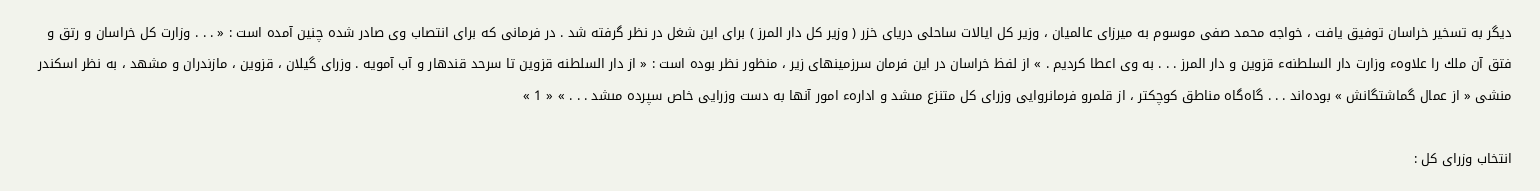ديگر به تسخير خراسان توفيق يافت ، خواجه محمد صفى موسوم به ميرزاى عالميان ، وزير كل ايالات ساحلى درياى خزر ( وزير كل دار المرز ) براى اين شغل در نظر گرفته شد . در فرمانى كه براى انتصاب وى صادر شده چنين آمده است : « . . . وزارت كل خراسان و رتق و فتق آن ملك را علاوهء وزارت دار السلطنهء قزوين و دار المرز . . . به وى اعطا كرديم . » از لفظ خراسان در اين فرمان سرزمينهاى زير ، منظور نظر بوده است : « از دار السلطنه قزوين تا سرحد قندهار و آب آمويه . وزراى گيلان ، قزوين ، مازندران و مشهد ، به نظر اسكندر منشى « از عمال گماشتگانش » بوده‌اند . . . گاه‌گاه مناطق كوچكتر ، از قلمرو فرمانروايى وزراى كل متنزع مىشد و ادارهء امور آنها به دست وزرايى خاص سپرده مىشد . . . » « 1 »

انتخاب وزراى كل :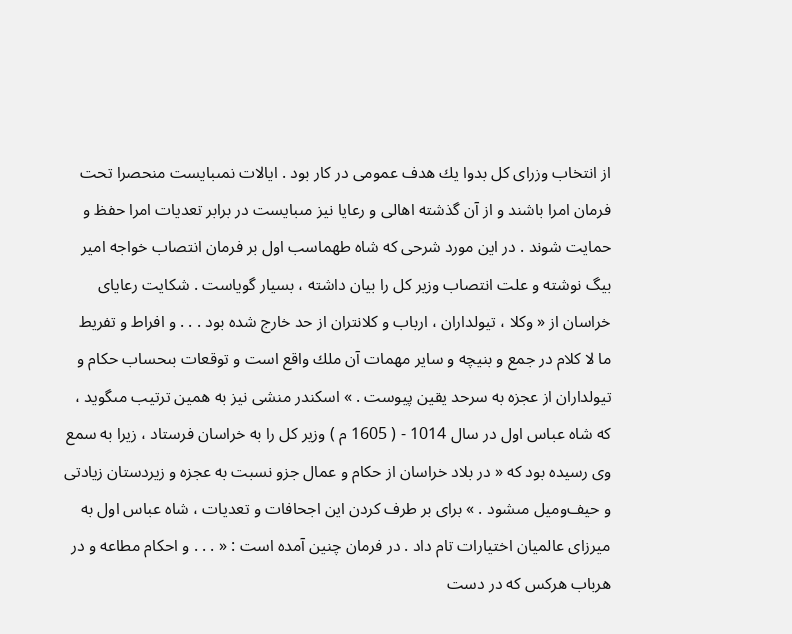از انتخاب وزراى كل بدوا يك هدف عمومى در كار بود . ايالات نمىبايست منحصرا تحت فرمان امرا باشند و از آن گذشته اهالى و رعايا نيز مىبايست در برابر تعديات امرا حفظ و حمايت شوند . در اين مورد شرحى كه شاه طهماسب اول بر فرمان انتصاب خواجه امير بيگ نوشته و علت انتصاب وزير كل را بيان داشته ، بسيار گوياست . شكايت رعاياى خراسان از « وكلا ، تيولداران ، ارباب و كلانتران از حد خارج شده بود . . . و افراط و تفريط ما لا كلام در جمع و بنيچه و ساير مهمات آن ملك واقع است و توقعات بىحساب حكام و تيولداران از عجزه به سرحد يقين پيوست . » اسكندر منشى نيز به همين ترتيب مىگويد ، كه شاه عباس اول در سال 1014 - ( 1605 م ) وزير كل را به خراسان فرستاد ، زيرا به سمع وى رسيده بود كه « در بلاد خراسان از حكام و عمال جزو نسبت به عجزه و زيردستان زيادتى و حيف‌وميل مىشود . » براى بر طرف كردن اين اجحافات و تعديات ، شاه عباس اول به ميرزاى عالميان اختيارات تام داد . در فرمان چنين آمده است : « . . . و احكام مطاعه و در هرباب هركس كه در دست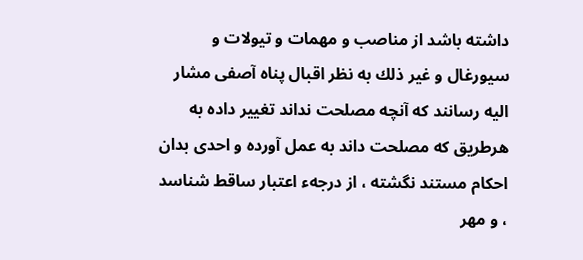داشته باشد از مناصب و مهمات و تيولات و سيورغال و غير ذلك به نظر اقبال پناه آصفى مشار اليه رسانند كه آنچه مصلحت نداند تغيير داده به هرطريق كه مصلحت داند به عمل آورده و احدى بدان احكام مستند نگشته ، از درجهء اعتبار ساقط شناسد ، و مهر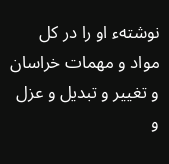نوشتهء او را در كل مواد و مهمات خراسان و تغيير و تبديل و عزل و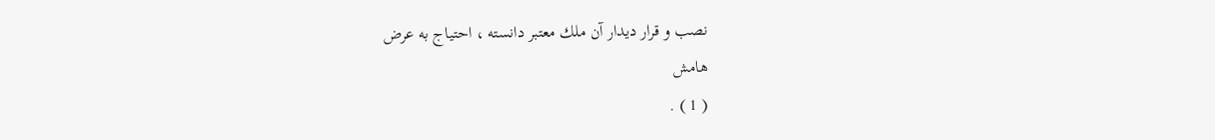نصب و قرار ديدار آن ملك معتبر دانسته ، احتياج به عرض
هامش
( 1 ) .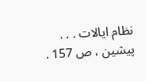نظام ايالات . . . پيشين ، ص 157 .